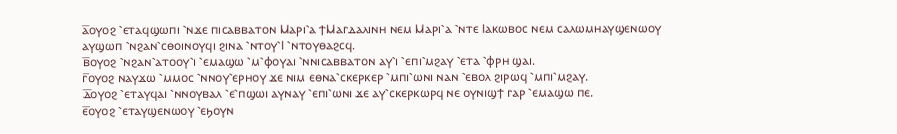ⲁ̅ⲟⲩⲟϩ ⳿ⲉⲧⲁϥϣⲱⲡⲓ ⳿ⲛϫⲉ ⲡⲓⲥⲁⲃⲃⲁⲧⲟⲛ Ⲙⲁⲣⲓ⳿ⲁ ϯⲘⲁⲅⲇⲁⲗⲓⲛⲏ ⲛⲉⲙ Ⲙⲁⲣⲓ⳿ⲁ ⳿ⲛⲧⲉ Ⲓⲁⲕⲱⲃⲟⲥ ⲛⲉⲙ ⲥⲁⲗⲱⲙⲏⲁⲩϣⲉⲛⲱⲟⲩ ⲁⲩϣⲱⲡ ⳿ⲛϩⲁⲛ⳿ⲥⲑⲟⲓⲛⲟⲩϥⲓ ϩⲓⲛⲁ ⳿ⲛⲧⲟⲩ⳿Ⲓ ⳿ⲛⲧⲟⲩⲑⲁϩⲥϥ.
ⲃ̅ⲟⲩⲟϩ ⳿ⲛϩⲁⲛ⳿ⲁⲧⲟⲟⲩ⳿ⲓ ⳿ⲉⲙⲁϣⲱ ⳿ⲙ⳿ⲫⲟⲩⲁⲓ ⳿ⲛⲛⲓⲥⲁⲃⲃⲁⲧⲟⲛ ⲁⲩ⳿ⲓ ⳿ⲉⲡⲓ⳿ⲙϩⲁⲩ ⳿ⲉⲧⲁ ⳿ⲫⲣⲏ ϣⲁⲓ.
ⲅ̅ⲟⲩⲟϩ ⲛⲁⲩϫⲱ ⳿ⲙⲙⲟⲥ ⳿ⲛⲛⲟⲩ⳿ⲉⲣⲏⲟⲩ ϫⲉ ⲛⲓⲙ ⲉⲑⲛⲁ⳿ⲥⲕⲉⲣⲕⲉⲣ ⳿ⲙⲡⲓ⳿ⲱⲛⲓ ⲛⲁⲛ ⳿ⲉⲃⲟⲗ ϩⲓⲣⲱϥ ⳿ⲙⲡⲓ⳿ⲙϩⲁⲩ.
ⲇ̅ⲟⲩⲟϩ ⳿ⲉⲧⲁⲩϥⲁⲓ ⳿ⲛⲛⲟⲩⲃⲁⲗ ⳿ⲉ⳿ⲡϣⲱⲓ ⲁⲩⲛⲁⲩ ⳿ⲉⲡⲓ⳿ⲱⲛⲓ ϫⲉ ⲁⲩ⳿ⲥⲕⲉⲣⲕⲱⲣϥ ⲛⲉ ⲟⲩⲛⲓϣϯ ⲅⲁⲣ ⳿ⲉⲙⲁϣⲱ ⲡⲉ.
ⲉ̅ⲟⲩⲟϩ ⳿ⲉⲧⲁⲩϣⲉⲛⲱⲟⲩ ⳿ⲉϧⲟⲩⲛ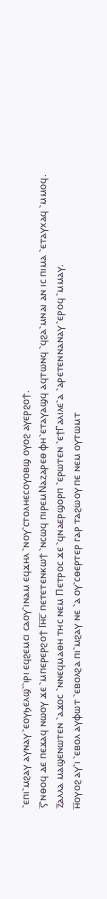⳿ⲉⲡⲓ⳿ⲙϩⲁⲩ ⲁⲩⲛⲁⲩ ⳿ⲉⲟⲩϧⲉⲗϣ⳿⳿ⲓⲣⲓ ⲉϥϩⲉⲙⲥⲓ ⲥⲁⲟⲩ⳿ⲓⲛⲁⲙ ⲉϥϫⲏⲗ ⳿ⲛⲟⲩ⳿ⲥⲧⲟⲗⲏⲉⲥⲟⲩⲟⲃϣ ⲟⲩⲟϩ ⲁⲩⲉⲣϩⲟϯ.
ⲋ̅⳿ⲛⲑⲟϥ ⲇⲉ ⲡⲉϫⲁϥ ⲛⲱⲟⲩ ϫⲉ ⳿ⲙⲡⲉⲣⲉⲣϩⲟϯ Ⲓⲏ̅ⲥ̅ ⲡⲉⲧⲉⲧⲉⲛⲕⲱϯ ⳿ⲛⲥⲱϥ ⲡⲓⲣⲉⲙⲚⲁⲍⲁⲣⲉⲑ ⲫⲏ⳿ⲉⲧⲁⲩⲁϣϥ ⲁϥⲧⲱⲛϥ ⳿ϥϩⲁ⳿ⲙⲛⲁⲓ ⲁⲛ ⲓⲥ ⲡⲓⲙⲁ ⳿ⲉⲧⲁⲩⲭⲁϥ ⳿ⲙⲙⲟϥ.
ⲍ̅ⲁⲗⲗⲁ ⲙⲁϣⲉⲛⲱⲧⲉⲛ ⳿ⲁϫⲟⲥ ⳿ⲛⲛⲉϥⲙⲁⲑⲏ ⲧⲏⲥ ⲛⲉⲙ Ⲡⲉⲧⲣⲟⲥ ϫⲉ ⳿ϥⲛⲁⲉⲣϣⲟⲣⲡ ⳿ⲉⲣⲱⲧⲉⲛ ⳿ⲉϯⲄⲁⲗⲓⲗⲉ⳿ⲁ ⳿ⲁⲣⲉⲧⲉⲛⲛⲁⲛⲁⲩ ⳿ⲉⲣⲟϥ ⳿ⲙⲙⲁⲩ.
ⲏ̅ⲟⲩⲟϩ ⲁⲩ⳿ⲓ ⳿ⲉⲃⲟⲗ ⲁⲩⲫⲱⲧ ⳿ⲉⲃⲟⲗϩⲁ ⲡⲓ⳿ⲙϩⲁⲩ ⲛⲉ ⳿ⲁ ⲟⲩ⳿ⲥⲑⲉⲣⲧⲉⲣ ⲅⲁⲣ ⲧⲁϩⲱⲟⲩ ⲡⲉ ⲛⲉⲙ ⲟⲩⲧⲱⲙⲧ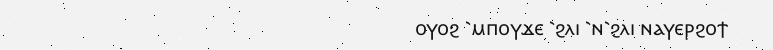ⲟⲩⲟϩ ⳿ⲙⲡⲟⲩϫⲉ ⳿ϩⲗⲓ ⳿ⲛ⳿ϩⲗⲓ ⲛⲁⲩⲉⲣϩⲟϯ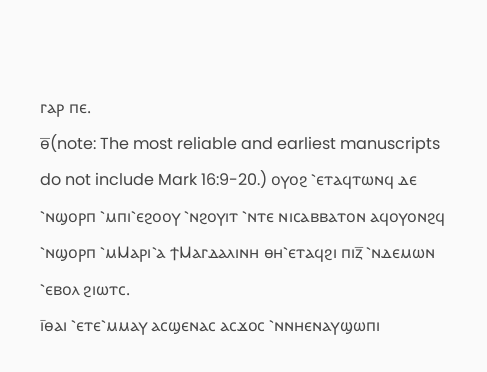ⲅⲁⲣ ⲡⲉ.
ⲑ̅(note: The most reliable and earliest manuscripts do not include Mark 16:9-20.) ⲟⲩⲟϩ ⳿ⲉⲧⲁϥⲧⲱⲛϥ ⲇⲉ ⳿ⲛϣⲟⲣⲡ ⳿ⲙⲡⲓ⳿ⲉϩⲟⲟⲩ ⳿ⲛϩⲟⲩⲓⲧ ⳿ⲛⲧⲉ ⲛⲓⲥⲁⲃⲃⲁⲧⲟⲛ ⲁϥⲟⲩⲟⲛϩϥ ⳿ⲛϣⲟⲣⲡ ⳿ⲙⲘⲁⲣⲓ⳿ⲁ ϯⲘⲁⲅⲇⲁⲗⲓⲛⲏ ⲑⲏ⳿ⲉⲧⲁϥϩⲓ ⲡⲓⲍ̅ ⳿ⲛⲇⲉⲙⲱⲛ ⳿ⲉⲃⲟⲗ ϩⲓⲱⲧⲥ.
ⲓ̅ⲑⲁⲓ ⳿ⲉⲧⲉ⳿ⲙⲙⲁⲩ ⲁⲥϣⲉⲛⲁⲥ ⲁⲥϫⲟⲥ ⳿ⲛⲛⲏⲉⲛⲁⲩϣⲱⲡⲓ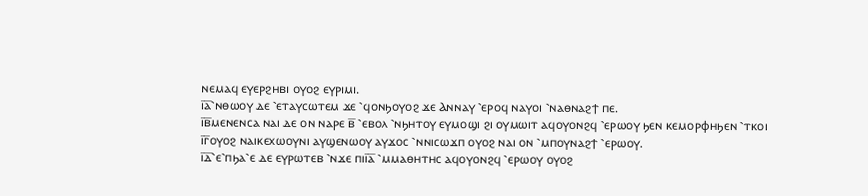ⲛⲉⲙⲁϥ ⲉⲩⲉⲣϩⲏⲃⲓ ⲟⲩⲟϩ ⲉⲩⲣⲓⲙⲓ.
ⲓ̅ⲁ̅⳿ⲛⲑⲱⲟⲩ ⲇⲉ ⳿ⲉⲧⲁⲩⲥⲱⲧⲉⲙ ϫⲉ ⳿ϥⲟⲛϧⲟⲩⲟϩ ϫⲉ Ⲁⲛⲛⲁⲩ ⳿ⲉⲣⲟϥ ⲛⲁⲩⲟⲓ ⳿ⲛⲁⲑⲛⲁϩϯ ⲡⲉ.
ⲓ̅ⲃ̅ⲙⲉⲛⲉⲛⲥⲁ ⲛⲁⲓ ⲇⲉ ⲟⲛ ⲛⲁⲣⲉ ⲃ̅ ⳿ⲉⲃⲟⲗ ⳿ⲛϧⲏⲧⲟⲩ ⲉⲩⲙⲟϣⲓ ϩⲓ ⲟⲩⲙⲱⲓⲧ ⲁϥⲟⲩⲟⲛϩϥ ⳿ⲉⲣⲱⲟⲩ ϧⲉⲛ ⲕⲉⲙⲟⲣⲫⲏϧⲉⲛ ⳿ⲧⲕⲟⲓ
ⲓ̅ⲅ̅ⲟⲩⲟϩ ⲛⲁⲓⲕⲉⲭⲱⲟⲩⲛⲓ ⲁⲩϣⲉⲛⲱⲟⲩ ⲁⲩϫⲟⲥ ⳿ⲛⲛⲓⲥⲱϫⲡ ⲟⲩⲟϩ ⲛⲁⲓ ⲟⲛ ⳿ⲙⲡⲟⲩⲛⲁϩϯ ⳿ⲉⲣⲱⲟⲩ.
ⲓ̅ⲇ̅⳿ⲉ⳿ⲡϧⲁ⳿ⲉ ⲇⲉ ⲉⲩⲣⲱⲧⲉⲃ ⳿ⲛϫⲉ ⲡⲓⲓ̅ⲁ̅ ⳿ⲙⲙⲁⲑⲏⲧⲏⲥ ⲁϥⲟⲩⲟⲛϩϥ ⳿ⲉⲣⲱⲟⲩ ⲟⲩⲟϩ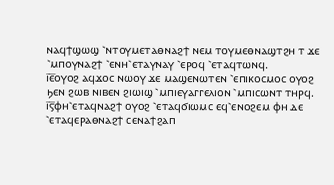ⲛⲁϥϯϣⲱϣ ⳿ⲛⲧⲟⲩⲙⲉⲧⲁⲑⲛⲁϩϯ ⲛⲉⲙ ⲧⲟⲩⲙⲉⲑⲛⲁϣⲧϩⲏ ⲧ ϫⲉ ⳿ⲙⲡⲟⲩⲛⲁϩϯ ⳿ⲉⲛⲏ⳿ⲉⲧⲁⲩⲛⲁⲩ ⳿ⲉⲣⲟϥ ⳿ⲉⲧⲁϥⲧⲱⲛϥ.
ⲓ̅ⲉ̅ⲟⲩⲟϩ ⲁϥϫⲟⲥ ⲛⲱⲟⲩ ϫⲉ ⲙⲁϣⲉⲛⲱⲧⲉⲛ ⳿ⲉⲡⲓⲕⲟⲥⲙⲟⲥ ⲟⲩⲟϩ ϧⲉⲛ ϩⲱⲃ ⲛⲓⲃⲉⲛ ϩⲓⲱⲓϣ ⳿ⲙⲡⲓⲉⲩⲁⲅⲅⲉⲗⲓⲟⲛ ⳿ⲙⲡⲓⲥⲱⲛⲧ ⲧⲏⲣϥ.
ⲓ̅ⲋ̅ⲫⲏ⳿ⲉⲧⲁϥⲛⲁϩϯ ⲟⲩⲟϩ ⳿ⲉⲧⲁϥϭⲓⲱⲙⲥ ⲉϥ⳿ⲉⲛⲟϩⲉⲙ ⲫⲏ ⲇⲉ ⳿ⲉⲧⲁϥⲉⲣⲁⲑⲛⲁϩϯ ⲥⲉⲛⲁϯϩⲁⲡ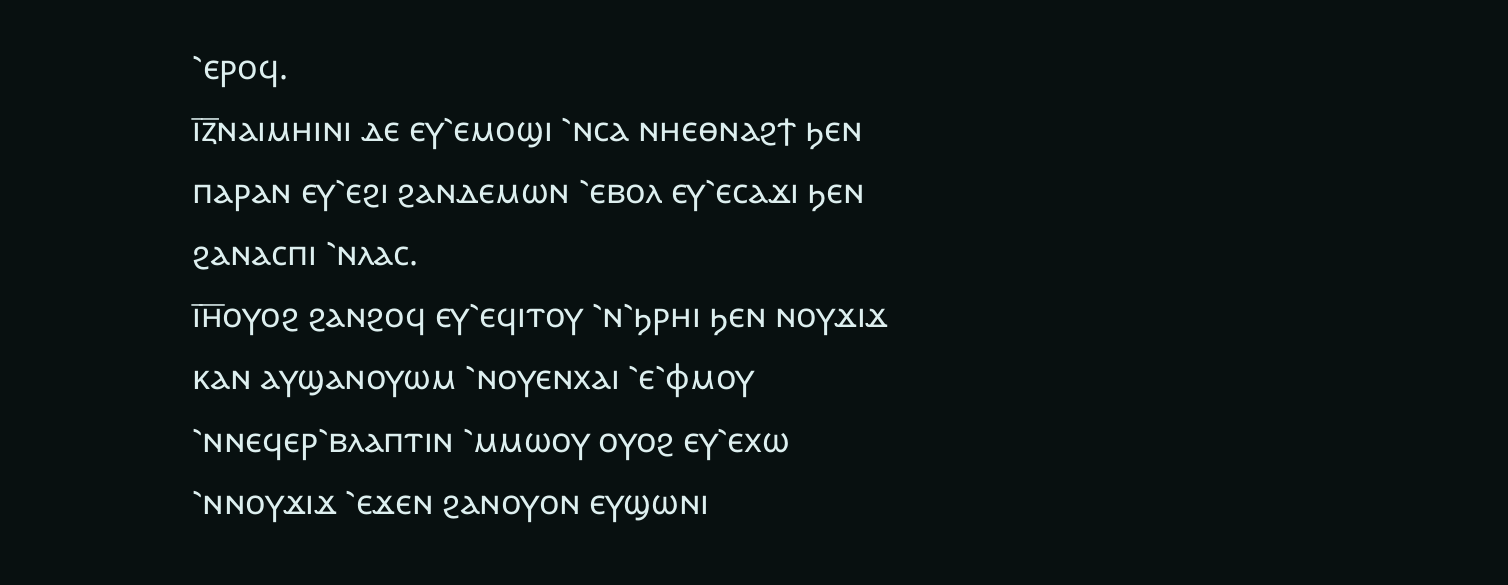⳿ⲉⲣⲟϥ.
ⲓ̅ⲍ̅ⲛⲁⲓⲙⲏⲓⲛⲓ ⲇⲉ ⲉⲩ⳿ⲉⲙⲟϣⲓ ⳿ⲛⲥⲁ ⲛⲏⲉⲑⲛⲁϩϯ ϧⲉⲛ ⲡⲁⲣⲁⲛ ⲉⲩ⳿ⲉϩⲓ ϩⲁⲛⲇⲉⲙⲱⲛ ⳿ⲉⲃⲟⲗ ⲉⲩ⳿ⲉⲥⲁϫⲓ ϧⲉⲛ ϩⲁⲛⲁⲥⲡⲓ ⳿ⲛⲗⲁⲥ.
ⲓ̅ⲏ̅ⲟⲩⲟϩ ϩⲁⲛϩⲟϥ ⲉⲩ⳿ⲉϥⲓⲧⲟⲩ ⳿ⲛ⳿ϧⲣⲏⲓ ϧⲉⲛ ⲛⲟⲩϫⲓϫ ⲕⲁⲛ ⲁⲩϣⲁⲛⲟⲩⲱⲙ ⳿ⲛⲟⲩⲉⲛⲭⲁⲓ ⳿ⲉ⳿ⲫⲙⲟⲩ ⳿ⲛⲛⲉϥⲉⲣ⳿ⲃⲗⲁⲡⲧⲓⲛ ⳿ⲙⲙⲱⲟⲩ ⲟⲩⲟϩ ⲉⲩ⳿ⲉⲭⲱ ⳿ⲛⲛⲟⲩϫⲓϫ ⳿ⲉϫⲉⲛ ϩⲁⲛⲟⲩⲟⲛ ⲉⲩϣⲱⲛⲓ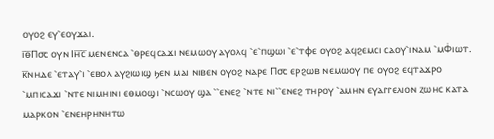ⲟⲩⲟϩ ⲉⲩ⳿ⲉⲟⲩϫⲁⲓ.
ⲓ̅ⲑ̅Ⲡ⳪ ⲟⲩⲛ Ⲓⲏ̅ⲥ̅ ⲙⲉⲛⲉⲛⲥⲁ ⳿ⲑⲣⲉϥⲥⲁϫⲓ ⲛⲉⲙⲱⲟⲩ ⲁⲩⲟⲗϥ ⳿ⲉ⳿ⲡϣⲱⲓ ⳿ⲉ⳿ⲧⲫⲉ ⲟⲩⲟϩ ⲁϥϩⲉⲙⲥⲓ ⲥⲁⲟⲩ⳿ⲓⲛⲁⲙ ⳿ⲙⲪ̇ⲓⲱⲧ.
ⲕ̅ⲛⲏⲇⲉ ⳿ⲉⲧⲁⲩ⳿ⲓ ⳿ⲉⲃⲟⲗ ⲁⲩϩⲓⲱⲓϣ ϧⲉⲛ ⲙⲁⲓ ⲛⲓⲃⲉⲛ ⲟⲩⲟϩ ⲛⲁⲣⲉ Ⲡ⳪ ⲉⲣϩⲱⲃ ⲛⲉⲙⲱⲟⲩ ⲡⲉ ⲟⲩⲟϩ ⲉϥⲧⲁϫⲣⲟ ⳿ⲙⲡⲓⲥⲁϫⲓ ⳿ⲛⲧⲉ ⲛⲓⲙⲏⲓⲛⲓ ⲉⲑⲙⲟϣⲓ ⳿ⲛⲥⲱⲟⲩ ϣⲁ ⳿⳿ⲉⲛⲉϩ ⳿ⲛⲧⲉ ⲛⲓ⳿⳿ⲉⲛⲉϩ ⲧⲏⲣⲟⲩ ⳿ⲁⲙⲏⲛ ⲉⲩⲁⲅⲅⲉⲗⲓⲟⲛ ⲍⲱⲏⲥ ⲕⲁⲧⲁ ⲙⲁⲣⲕⲟⲛ ⳿ⲉⲛⲉⲏⲣⲏⲛⲏⲧⲱ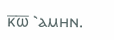ⲕ̅ⲱ̅ ⳿ⲁⲙⲏⲛ.